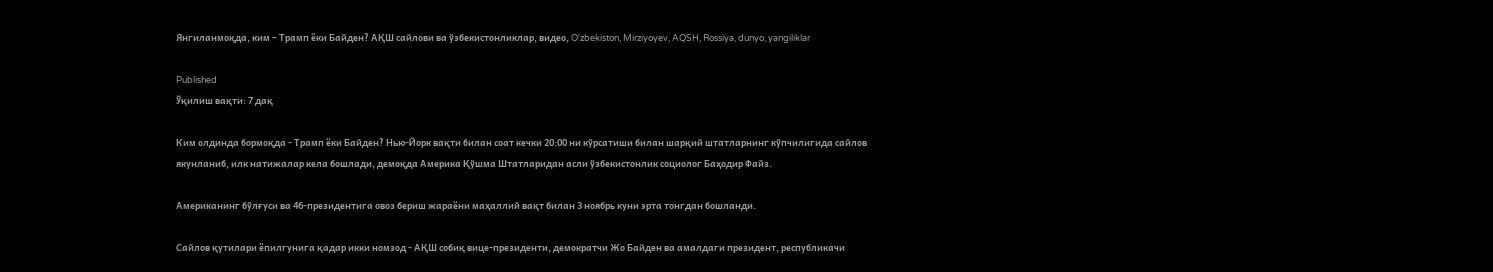Янгиланмоқда, ким – Трамп ёки Байден? АҚШ сайлови ва ўзбекистонликлар, видео, O'zbekiston, Mirziyoyev, AQSH, Rossiya, dunyo, yangiliklar

Published
Ўқилиш вақти: 7 дақ

Ким олдинда бормоқда - Трамп ёки Байден? Нью-Йорк вақти билан соат кечки 20:00 ни кўрсатиши билан шарқий штатларнинг кўпчилигида сайлов якунланиб, илк натижалар кела бошлади, демоқда Америка Қўшма Штатларидан асли ўзбекистонлик социолог Баҳодир Файз.

Американинг бўлғуси ва 46-президентига овоз бериш жараёни маҳаллий вақт билан 3 ноябрь куни эрта тонгдан бошланди.

Сайлов қутилари ёпилгунига қадар икки номзод - АҚШ собиқ вице-президенти, демократчи Жо Байден ва амалдаги президент, республикачи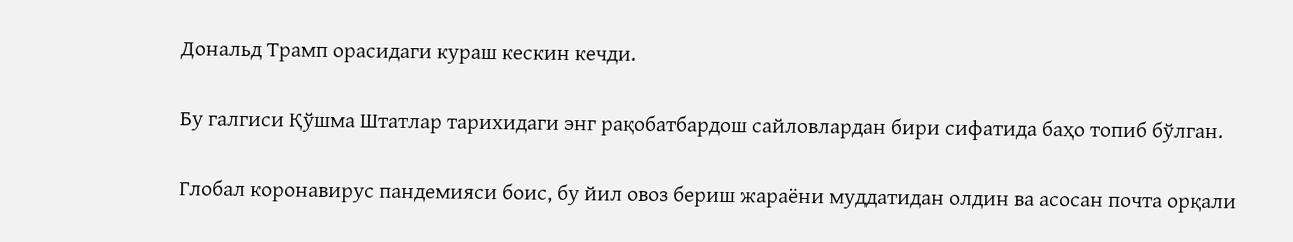Дональд Трамп орасидаги кураш кескин кечди.

Бу галгиси Қўшма Штатлар тарихидаги энг рақобатбардош сайловлардан бири сифатида баҳо топиб бўлган.

Глобал коронавирус пандемияси боис, бу йил овоз бериш жараёни муддатидан олдин ва асосан почта орқали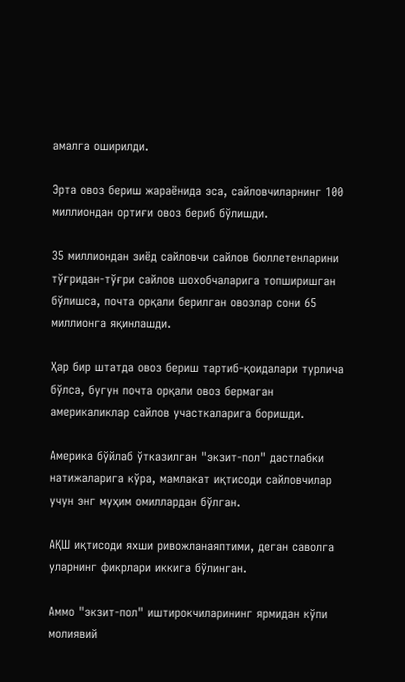амалга оширилди.

Эрта овоз бериш жараёнида эса, сайловчиларнинг 100 миллиондан ортиғи овоз бериб бўлишди.

35 миллиондан зиёд сайловчи сайлов бюллетенларини тўғридан-тўғри сайлов шохобчаларига топширишган бўлишса, почта орқали берилган овозлар сони 65 миллионга яқинлашди.

Ҳар бир штатда овоз бериш тартиб-қоидалари турлича бўлса, бугун почта орқали овоз бермаган америкаликлар сайлов участкаларига боришди.

Америка бўйлаб ўтказилган "экзит-пол" дастлабки натижаларига кўра, мамлакат иқтисоди сайловчилар учун энг муҳим омиллардан бўлган.

АҚШ иқтисоди яхши ривожланаяптими, деган саволга уларнинг фикрлари иккига бўлинган.

Аммо "экзит-пол" иштирокчиларининг ярмидан кўпи молиявий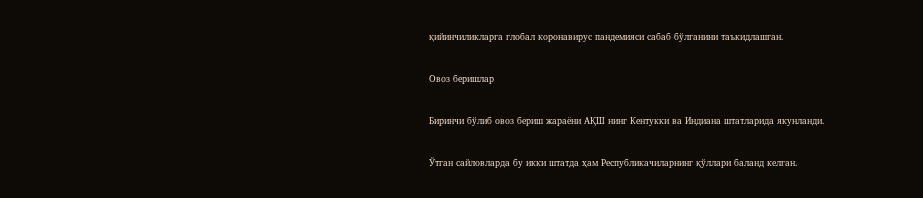қийинчиликларга глобал коронавирус пандемияси сабаб бўлганини таъкидлашган.

Овоз беришлар

Биринчи бўлиб овоз бериш жараёни АҚШ нинг Кентукки ва Индиана штатларида якунланди.

Ўтган сайловларда бу икки штатда ҳам Республикачиларнинг қўллари баланд келган.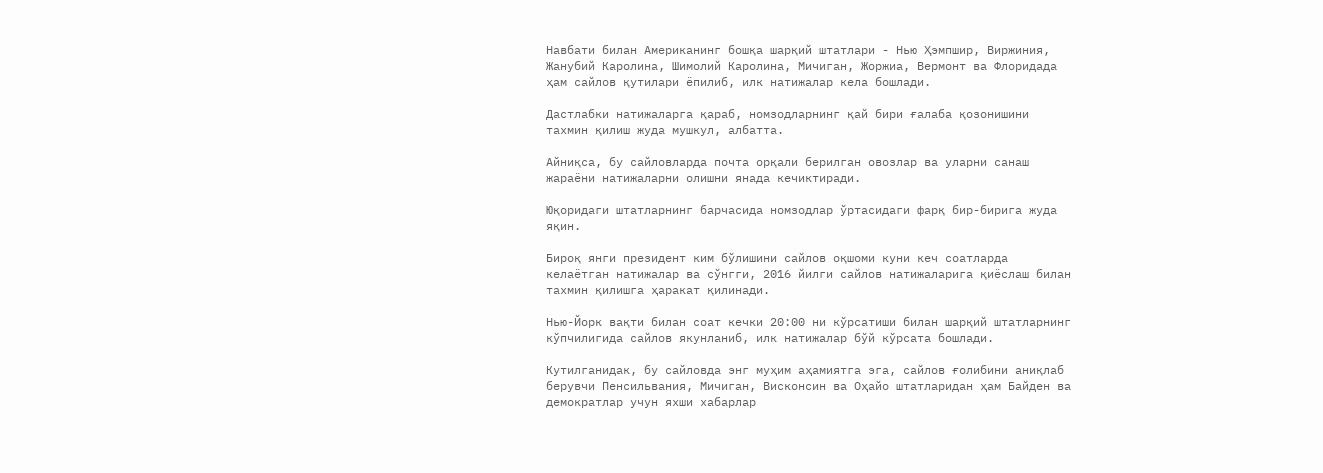Навбати билан Американинг бошқа шарқий штатлари - Нью Ҳэмпшир, Виржиния, Жанубий Каролина, Шимолий Каролина, Мичиган, Жоржиа, Вермонт ва Флоридада ҳам сайлов қутилари ёпилиб, илк натижалар кела бошлади.

Дастлабки натижаларга қараб, номзодларнинг қай бири ғалаба қозонишини тахмин қилиш жуда мушкул, албатта.

Айниқса, бу сайловларда почта орқали берилган овозлар ва уларни санаш жараёни натижаларни олишни янада кечиктиради.

Юқоридаги штатларнинг барчасида номзодлар ўртасидаги фарқ бир-бирига жуда яқин.

Бироқ янги президент ким бўлишини сайлов оқшоми куни кеч соатларда келаётган натижалар ва сўнгги, 2016 йилги сайлов натижаларига қиёслаш билан тахмин қилишга ҳаракат қилинади.

Нью-Йорк вақти билан соат кечки 20:00 ни кўрсатиши билан шарқий штатларнинг кўпчилигида сайлов якунланиб, илк натижалар бўй кўрсата бошлади.

Кутилганидак, бу сайловда энг муҳим аҳамиятга эга, сайлов ғолибини аниқлаб берувчи Пенсильвания, Мичиган, Висконсин ва Оҳайо штатларидан ҳам Байден ва демократлар учун яхши хабарлар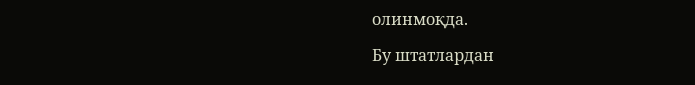олинмоқда.

Бу штатлардан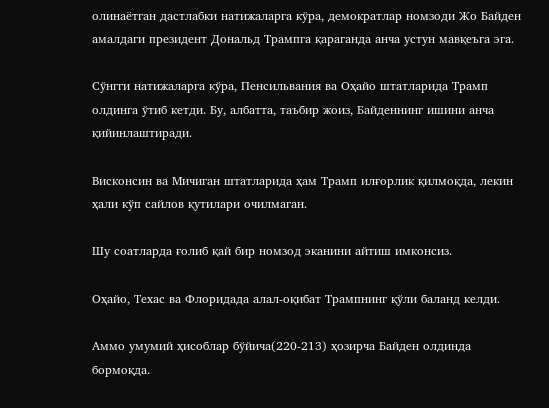олинаётган дастлабки натижаларга кўра, демократлар номзоди Жо Байден амалдаги президент Дональд Трампга қараганда анча устун мавқеъга эга.

Сўнгги натижаларга кўра, Пенсильвания ва Оҳайо штатларида Трамп олдинга ўтиб кетди. Бу, албатта, таъбир жоиз, Байденнинг ишини анча қийинлаштиради.

Висконсин ва Мичиган штатларида ҳам Трaмп илғорлик қилмоқда, лекин ҳали кўп сайлов қутилари очилмаган.

Шу соатларда ғолиб қай бир номзод эканини айтиш имконсиз.

Оҳайо, Техас ва Флоридада алал-оқибат Трампнинг қўли баланд келди.

Аммо умумий ҳисоблар бўйича(220-213) ҳозирча Байден олдинда бормоқда.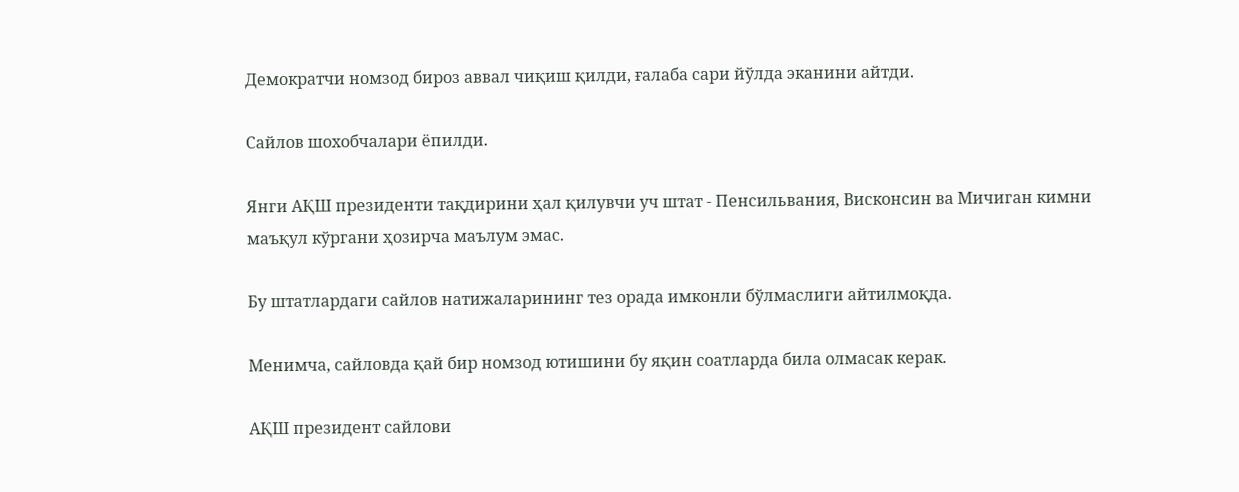Демократчи номзод бироз аввал чиқиш қилди, ғалаба сари йўлда эканини айтди.

Сайлов шохобчалари ёпилди.

Янги АҚШ президенти тақдирини ҳал қилувчи уч штат - Пенсильвания, Висконсин ва Мичиган кимни маъқул кўргани ҳозирча маълум эмас.

Бу штатлардаги сайлов натижаларининг тез орада имконли бўлмаслиги айтилмоқда.

Менимча, сайловда қай бир номзод ютишини бу яқин соатларда била олмасак керак.

АҚШ президент сайлови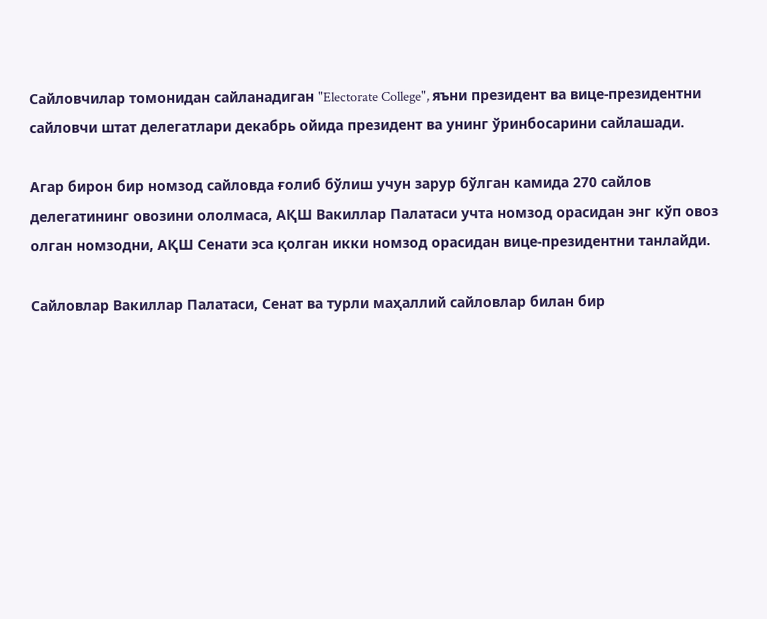Сайловчилар томонидан сайланадиган "Electorate College", яъни президент ва вице-президентни сайловчи штат делегатлари декабрь ойида президент ва унинг ўринбосарини сайлашади.

Агар бирон бир номзод сайловда ғолиб бўлиш учун зарур бўлган камида 270 сайлов делегатининг овозини ололмаса, АҚШ Вакиллар Палатаси учта номзод орасидан энг кўп овоз олган номзодни, АҚШ Сенати эса қолган икки номзод орасидан вице-президентни танлайди.

Сайловлар Вакиллар Палатаси, Сенат ва турли маҳаллий сайловлар билан бир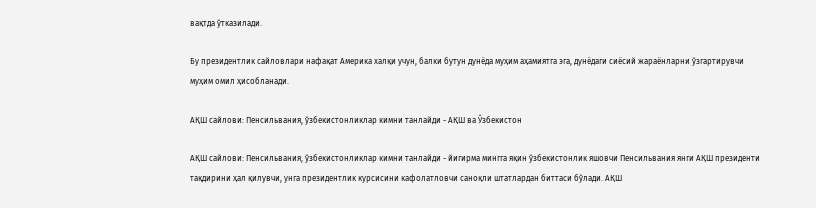вақтда ўтказилади.

Бу президентлик сайловлари нафақат Америка халқи учун, балки бутун дунёда муҳим аҳамиятга эга, дунёдаги сиёсий жараёнларни ўзгартирувчи муҳим омил ҳисобланади.

АҚШ сайлови: Пенсильвания, ўзбекистонликлар кимни танлайди - АҚШ ва Ўзбекистон

АҚШ сайлови: Пенсильвания, ўзбекистонликлар кимни танлайди - йигирма мингга яқин ўзбекистонлик яшовчи Пенсильвания янги АҚШ президенти тақдирини ҳал қилувчи, унга президентлик курсисини кафолатловчи саноқли штатлардан биттаси бўлади. АҚШ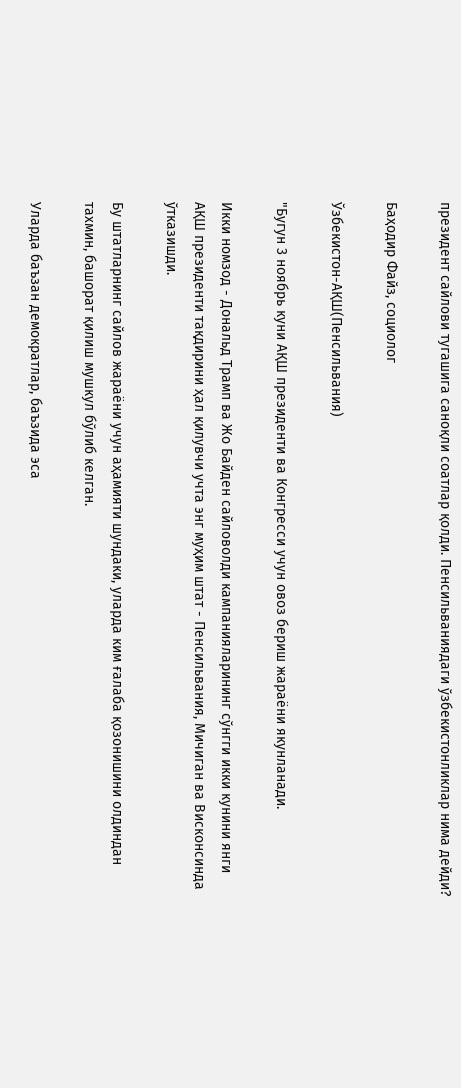президент сайлови тугашига саноқли соатлар қолди. Пенсильваниядаги ўзбекистонликлар нима дейди?

Баҳодир Файз, социолог

Ўзбекистон-АҚШ(Пенсильвания)

"Бугун 3 ноябрь куни АҚШ президенти ва Конгресси учун овоз бериш жараёни якунланади.

Икки номзод - Дональд Трамп ва Жо Байден сайловолди кампанияларининг сўнгги икки кунини янги АҚШ президенти тақдирини ҳал қилувчи учта энг муҳим штат - Пенсильвания, Мичиган ва Висконсинда ўтказишди.

Бу штатларнинг сайлов жараёни учун аҳамияти шундаки, уларда ким ғалаба қозонишини олдиндан тахмин, башорат қилиш мушкул бўлиб келган.

Уларда баъзан демократлар, баъзида эса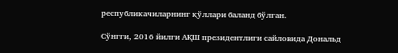республикачиларнинг қўллари баланд бўлган.

Сўнгги, 2016 йилги АҚШ президентлиги сайловида Дональд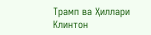Трамп ва Ҳиллари Клинтон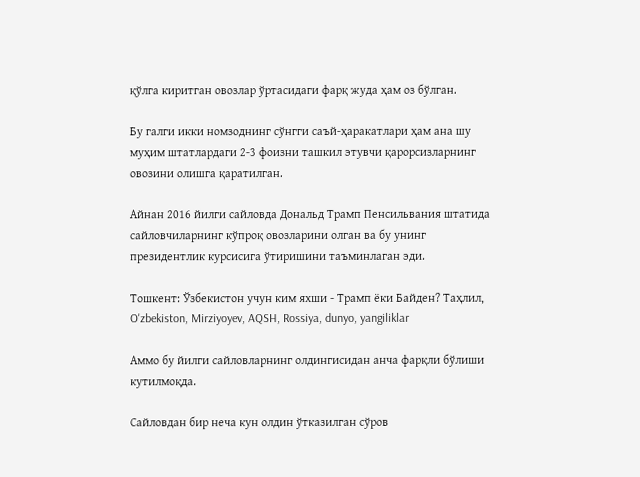қўлга киритган овозлар ўртасидаги фарқ жуда ҳам оз бўлган.

Бу галги икки номзоднинг сўнгги саъй-ҳаракатлари ҳам ана шу муҳим штатлардаги 2-3 фоизни ташкил этувчи қарорсизларнинг овозини олишга қаратилган.

Айнан 2016 йилги сайловда Дональд Трамп Пенсильвания штатида сайловчиларнинг кўпроқ овозларини олган ва бу унинг президентлик курсисига ўтиришини таъминлаган эди.

Тошкент: Ўзбекистон учун ким яхши - Трамп ёки Байден? Таҳлил, O'zbekiston, Mirziyoyev, AQSH, Rossiya, dunyo, yangiliklar

Аммо бу йилги сайловларнинг олдингисидан анча фарқли бўлиши кутилмоқда.

Сайловдан бир неча кун олдин ўтказилган сўров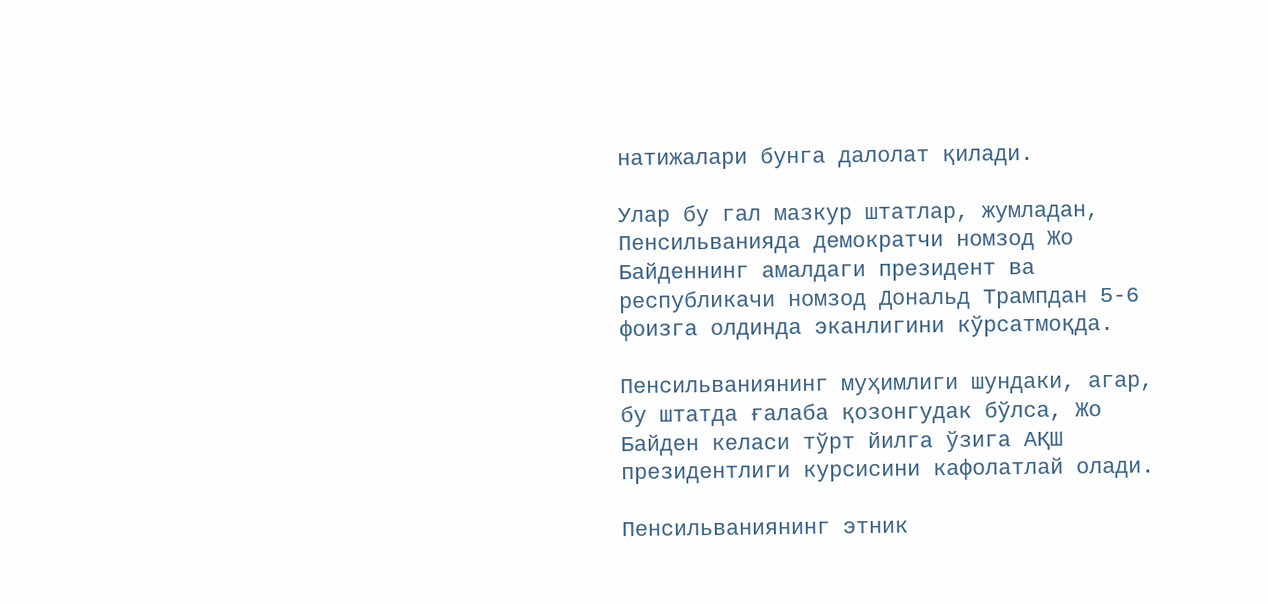натижалари бунга далолат қилади.

Улар бу гал мазкур штатлар, жумладан, Пенсильванияда демократчи номзод Жо Байденнинг амалдаги президент ва республикачи номзод Дональд Трампдан 5-6 фоизга олдинда эканлигини кўрсатмоқда.

Пенсильваниянинг муҳимлиги шундаки, агар, бу штатда ғалаба қозонгудак бўлса, Жо Байден келаси тўрт йилга ўзига АҚШ президентлиги курсисини кафолатлай олади.

Пенсильваниянинг этник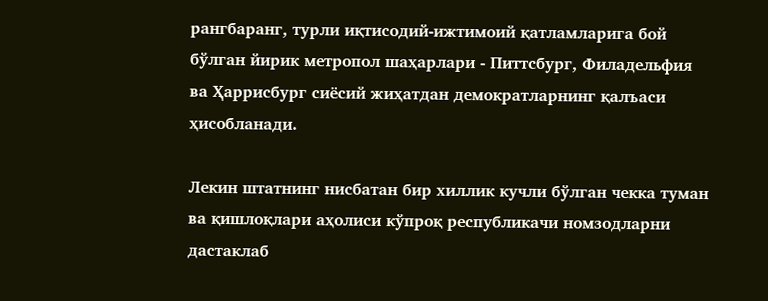рангбаранг, турли иқтисодий-ижтимоий қатламларига бой бўлган йирик метропол шаҳарлари - Питтсбург, Филадельфия ва Ҳаррисбург сиёсий жиҳатдан демократларнинг қалъаси ҳисобланади.

Лекин штатнинг нисбатан бир хиллик кучли бўлган чекка туман ва қишлоқлари аҳолиси кўпроқ республикачи номзодларни дастаклаб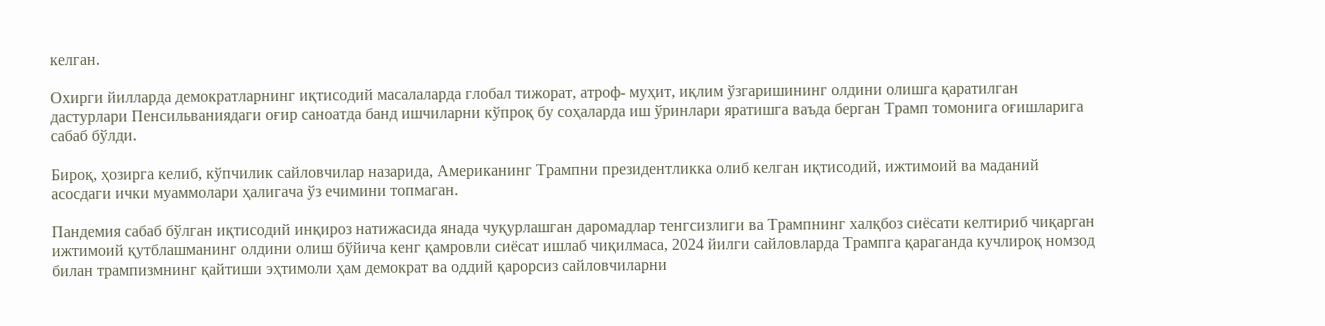келган.

Охирги йилларда демократларнинг иқтисодий масалаларда глобал тижорат, атроф- муҳит, иқлим ўзгаришининг олдини олишга қаратилган дастурлари Пенсильваниядаги оғир саноатда банд ишчиларни кўпроқ бу соҳаларда иш ўринлари яратишга ваъда берган Трамп томонига оғишларига сабаб бўлди.

Бироқ, ҳозирга келиб, кўпчилик сайловчилар назарида, Американинг Трампни президентликка олиб келган иқтисодий, ижтимоий ва маданий асосдаги ички муаммолари ҳалигача ўз ечимини топмаган.

Пандемия сабаб бўлган иқтисодий инқироз натижасида янада чуқурлашган даромадлар тенгсизлиги ва Трампнинг халқбоз сиёсати келтириб чиқарган ижтимоий қутблашманинг олдини олиш бўйича кенг қамровли сиёсат ишлаб чиқилмаса, 2024 йилги сайловларда Трампга қараганда кучлироқ номзод билан трампизмнинг қайтиши эҳтимоли ҳам демократ ва оддий қарорсиз сайловчиларни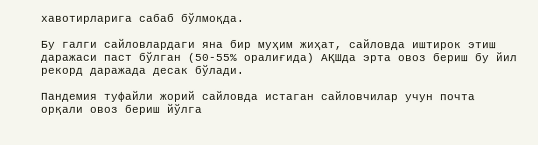хавотирларига сабаб бўлмоқда.

Бу галги сайловлардаги яна бир муҳим жиҳат, сайловда иштирок этиш даражаси паст бўлган (50-55% оралиғида) АҚШда эрта овоз бериш бу йил рекорд даражада десак бўлади.

Пандемия туфайли жорий сайловда истаган сайловчилар учун почта орқали овоз бериш йўлга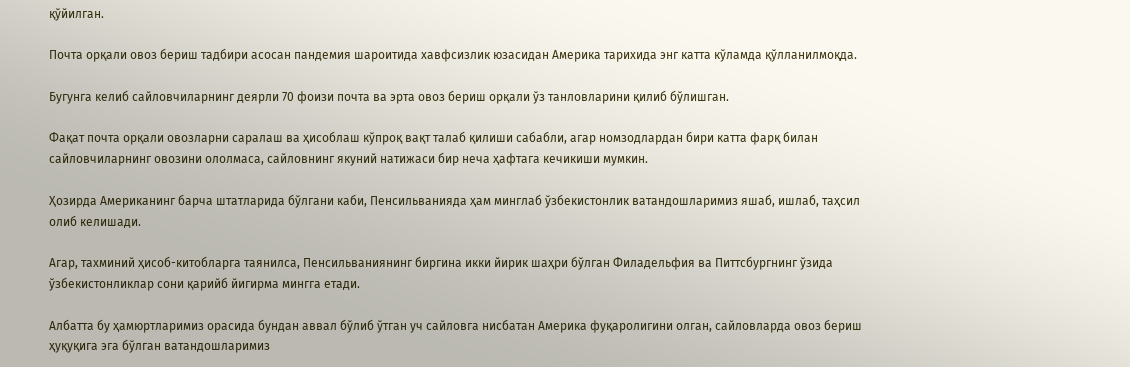қўйилган.

Почта орқали овоз бериш тадбири асосан пандемия шароитида хавфсизлик юзасидан Америка тарихида энг катта кўламда қўлланилмоқда.

Бугунга келиб сайловчиларнинг деярли 70 фоизи почта ва эрта овоз бериш орқали ўз танловларини қилиб бўлишган.

Фақат почта орқали овозларни саралаш ва ҳисоблаш кўпроқ вақт талаб қилиши сабабли, агар номзодлардан бири катта фарқ билан сайловчиларнинг овозини ололмаса, сайловнинг якуний натижаси бир неча ҳафтага кечикиши мумкин.

Ҳозирда Американинг барча штатларида бўлгани каби, Пенсильванияда ҳам минглаб ўзбекистонлик ватандошларимиз яшаб, ишлаб, таҳсил олиб келишади.

Агар, тахминий ҳисоб-китобларга таянилса, Пенсильваниянинг биргина икки йирик шаҳри бўлган Филадельфия ва Питтсбургнинг ўзида ўзбекистонликлар сони қарийб йигирма мингга етади.

Албатта бу ҳамюртларимиз орасида бундан аввал бўлиб ўтган уч сайловга нисбатан Америка фуқаролигини олган, сайловларда овоз бериш ҳуқуқига эга бўлган ватандошларимиз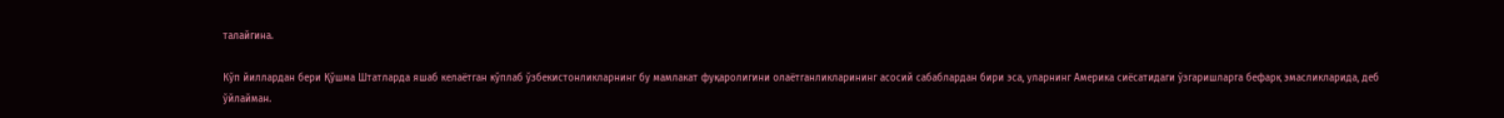талайгина.

Кўп йиллардан бери Қўшма Штатларда яшаб келаётган кўплаб ўзбекистонликларнинг бу мамлакат фуқаролигини олаётганликларининг асосий сабаблардан бири эса, уларнинг Америка сиёсатидаги ўзгаришларга бефарқ эмасликларида, деб ўйлайман.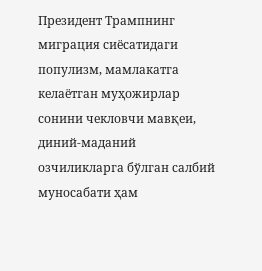Президент Трампнинг миграция сиёсатидаги популизм, мамлакатга келаётган муҳожирлар сонини чекловчи мавқеи, диний-маданий озчиликларга бўлган салбий муносабати ҳам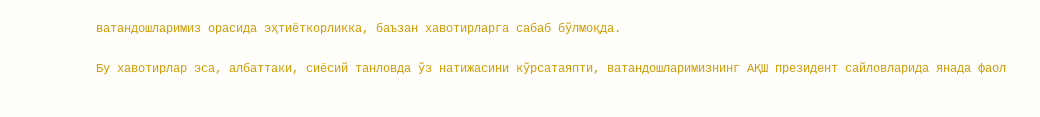ватандошларимиз орасида эҳтиёткорликка, баъзан хавотирларга сабаб бўлмоқда.

Бу хавотирлар эса, албаттаки, сиёсий танловда ўз натижасини кўрсатаяпти, ватандошларимизнинг АҚШ президент сайловларида янада фаол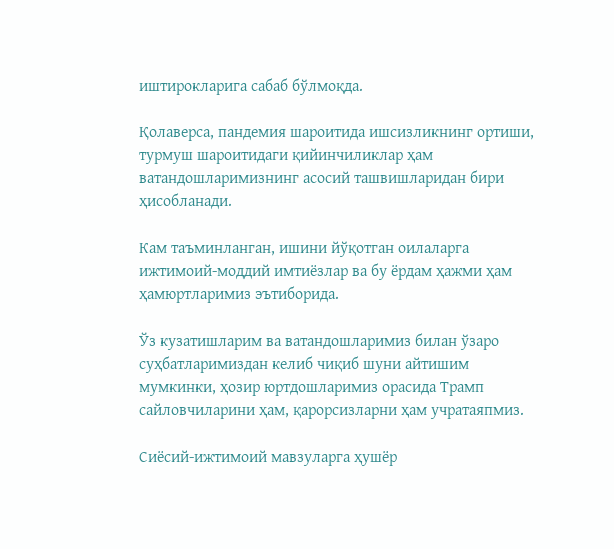иштирокларига сабаб бўлмоқда.

Қолаверса, пандемия шароитида ишсизликнинг ортиши, турмуш шароитидаги қийинчиликлар ҳам ватандошларимизнинг асосий ташвишларидан бири ҳисобланади.

Кам таъминланган, ишини йўқотган оилаларга ижтимоий-моддий имтиёзлар ва бу ёрдам ҳажми ҳам ҳамюртларимиз эътиборида.

Ўз кузатишларим ва ватандошларимиз билан ўзаро суҳбатларимиздан келиб чиқиб шуни айтишим мумкинки, ҳозир юртдошларимиз орасида Трамп сайловчиларини ҳам, қарорсизларни ҳам учратаяпмиз.

Сиёсий-ижтимоий мавзуларга ҳушёр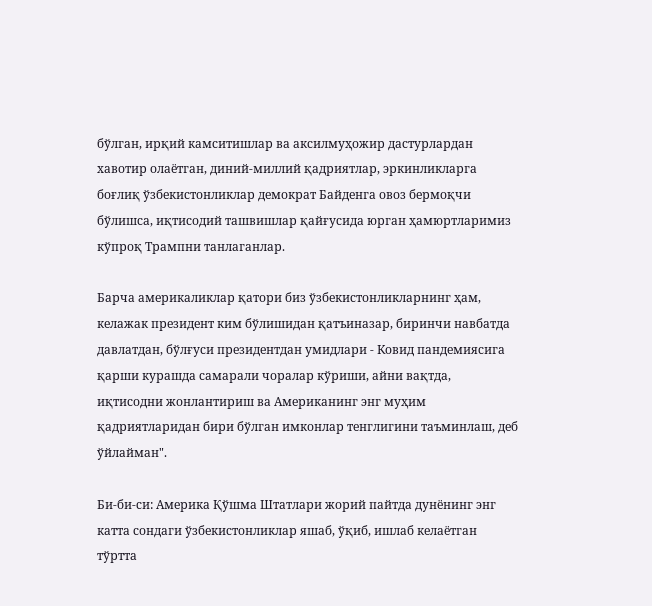бўлган, ирқий камситишлар ва аксилмуҳожир дастурлардан хавотир олаётган, диний-миллий қадриятлар, эркинликларга боғлиқ ўзбекистонликлар демократ Байденга овоз бермоқчи бўлишса, иқтисодий ташвишлар қайғусида юрган ҳамюртларимиз кўпроқ Трампни танлаганлар.

Барча америкаликлар қатори биз ўзбекистонликларнинг ҳам, келажак президент ким бўлишидан қатъиназар, биринчи навбатда давлатдан, бўлғуси президентдан умидлари - Ковид пандемиясига қарши курашда самарали чоралар кўриши, айни вақтда, иқтисодни жонлантириш ва Американинг энг муҳим қадриятларидан бири бўлган имконлар тенглигини таъминлаш, деб ўйлайман".

Би-би-си: Америка Қўшма Штатлари жорий пайтда дунёнинг энг катта сондаги ўзбекистонликлар яшаб, ўқиб, ишлаб келаётган тўртта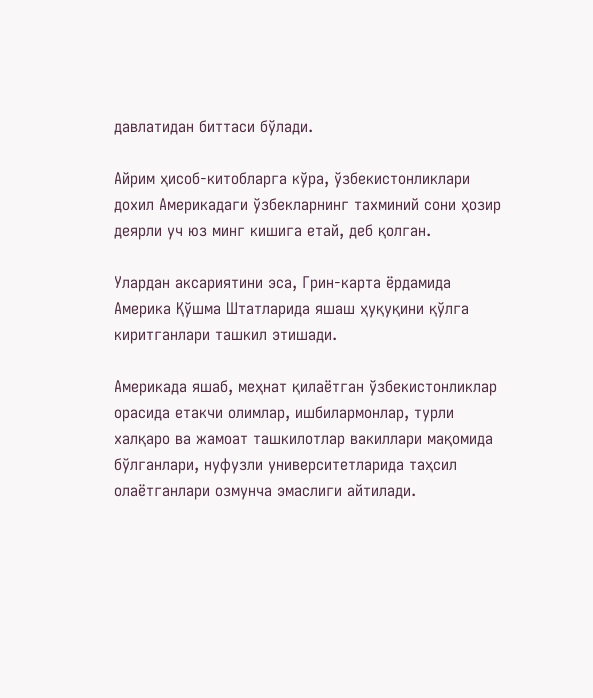давлатидан биттаси бўлади.

Айрим ҳисоб-китобларга кўра, ўзбекистонликлари дохил Америкадаги ўзбекларнинг тахминий сони ҳозир деярли уч юз минг кишига етай, деб қолган.

Улардан аксариятини эса, Грин-карта ёрдамида Америка Қўшма Штатларида яшаш ҳуқуқини қўлга киритганлари ташкил этишади.

Америкада яшаб, меҳнат қилаётган ўзбекистонликлар орасида етакчи олимлар, ишбилармонлар, турли халқаро ва жамоат ташкилотлар вакиллари мақомида бўлганлари, нуфузли университетларида таҳсил олаётганлари озмунча эмаслиги айтилади.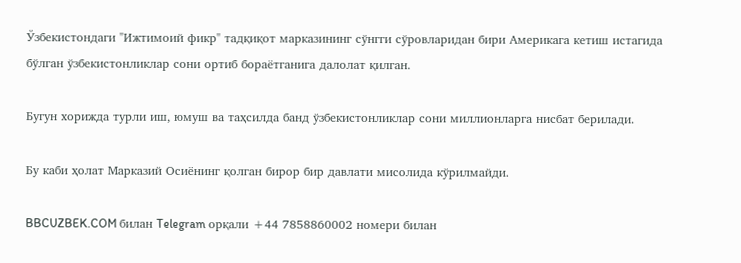Ўзбекистондаги "Ижтимоий фикр" тадқиқот марказининг сўнгги сўровларидан бири Америкага кетиш истагида бўлган ўзбекистонликлар сони ортиб бораётганига далолат қилган.

Бугун хорижда турли иш, юмуш ва таҳсилда банд ўзбекистонликлар сони миллионларга нисбат берилади.

Бу каби ҳолат Марказий Осиёнинг қолган бирор бир давлати мисолида кўрилмайди.

BBCUZBEK.COM билан Telegram орқали +44 7858860002 номери билан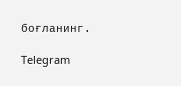боғланинг.

Telegram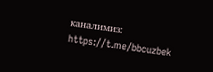каналимиз: https://t.me/bbcuzbek